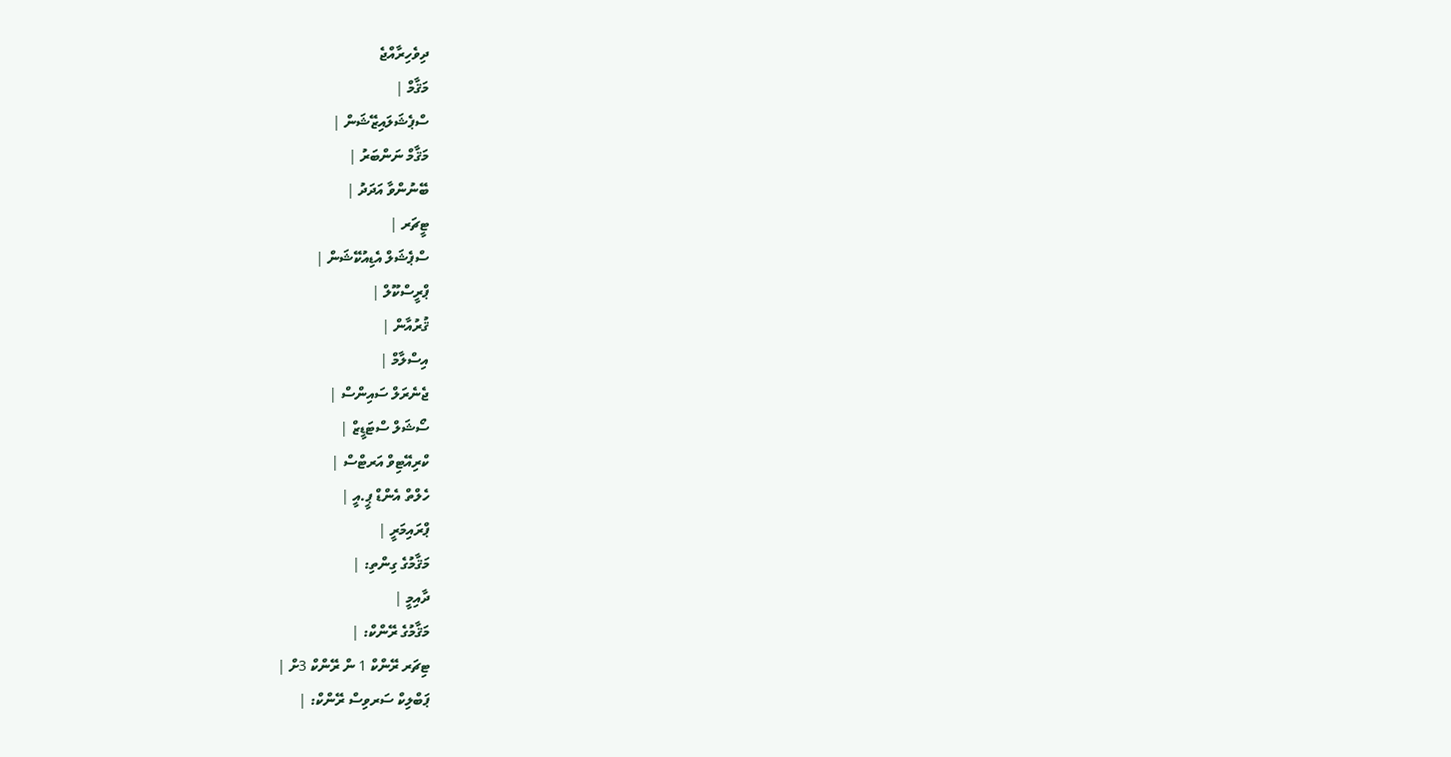ދިވެހިރާއްޖެ
މަޤާމް |
ސްޕެޝަލައިޒޭޝަން |
މަޤާމް ނަންބަރު |
ބޭނުންވާ އަދަދު |
ޓީޗަރ |
ސްޕެޝަލް އެޑިއުކޭޝަން |
ޕްރީސްކޫލް |
ޤުރުއާން |
އިސްލާމް |
ޖެނެރަލް ސައިންސް |
ސޯޝަލް ސްޓަޑީޒް |
ކްރިއޭޓިވް އަރޓްސް |
ހެލްތް އެންޑް ޕީ.އީ |
ޕްރައިމަރީ |
މަޤާމުގެ ގިންތި: |
ދާއިމީ |
މަޤާމުގެ ރޭންކް: |
ޓިޗަރ ރޭންކް 1 ން ރޭންކް 3ށް |
ޕަބްލިކް ސަރވިސް ރޭންކް: |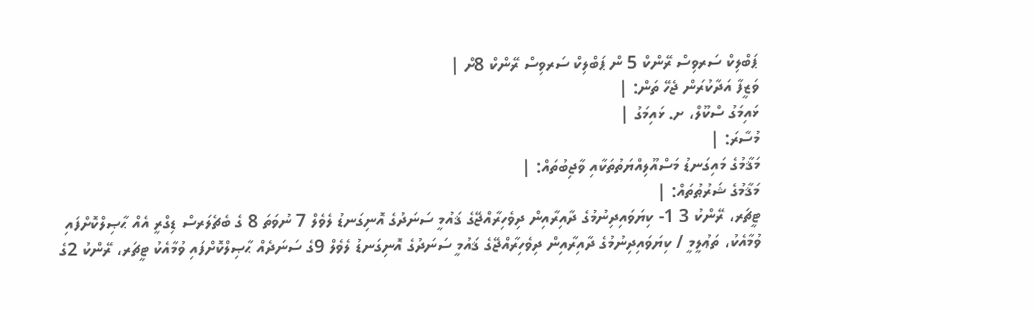ޕަބްލިކް ސަރވިސް ރޭންކް 5 ން ޕަބްލިކް ސަރވިސް ރޭންކް 8ށް |
ވަޒީފާ އަދާކުރަން ޖެހޭ ތަން: |
ޅައިމަގު ސްކޫލް، ށ. ޅައިމަގު |
މުސާރަ: |
މަޤާމުގެ މައިގަނޑު މަސްއޫލިއްޔަތުތަކާއި ވާޖިބުތައް: |
މަޤާމުގެ ޝަރުޠުތައް: |
ޓީޗަރ، ރޭންކު 3 1- ކިޔަވައިދިނުމުގެ ދާއިރާއިން ދިވެހިރާއްޖޭގެ ޤައުމީ ސަނަދުގެ އޮނިގަނޑު ލެވެލް 7 ނުވަތަ 8 ގެ ބެޗެލަރސް ޑިގްރީ އެއް ޙާޞިލްކޮށްފައި ވުމާއެކު، ތަޢުލީމީ / ކިޔަވައިދިނުމުގެ ދާއިރާއިން ދިވެހިރާއްޖޭގެ ޤައުމީ ސަނަދުގެ އޮނިގަނޑު ލެވެލް 9ގެ ސަނަދެއް ޙާޞިލްކޮށްފައި ވުމާއެކު ޓީޗަރ، ރޭންކު 2ގެ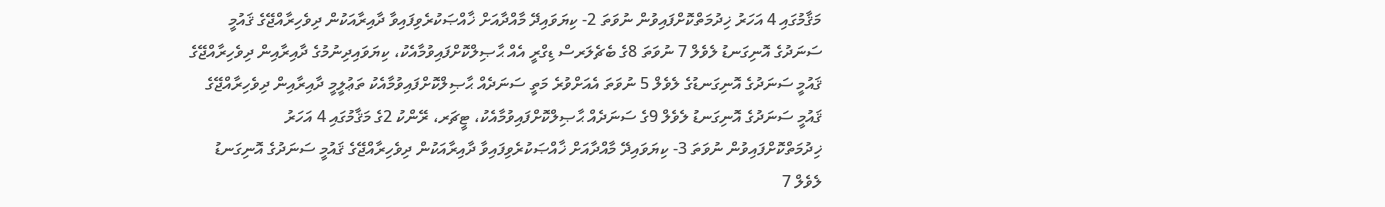މަޤާމުގައި 4 އަހަރު ޚިދުމަތްކޮށްފައިވުން ނުވަތަ 2- ކިޔަވައިދޭ މާއްދާއަށް ޚާއްޞަކުރެވިފައިވާ ދާއިރާއަކުން ދިވެހިރާއްޖޭގެ ޤައުމީ ސަނަދުގެ އޮނިގަނޑު ލެވެލް 7 ނުވަތަ 8ގެ ބެޗެލަރސް ޑިގްރީ އެއް ޙާޞިލްކޮށްފައިވުމާއެކު، ކިޔަވައިދިނުމުގެ ދާއިރާއިން ދިވެހިރާއްޖޭގެ ޤައުމީ ސަނަދުގެ އޮނިގަނޑުގެ ލެވެލް 5 ނުވަތަ އެއަށްވުރެ މަތީ ސަނަދެއް ޙާޞިލްކޮށްފައިވުމާއެކު ތަޢުލީމީ ދާއިރާއިން ދިވެހިރާއްޖޭގެ ޤައުމީ ސަނަދުގެ އޮނިގަނޑު ލެވެލް 9ގެ ސަނަދެއް ޙާޞިލްކޮށްފައިވުމާއެކު، ޓީޗަރ، ރޭންކު 2ގެ މަޤާމުގައި 4 އަހަރު ޚިދުމަތްކޮށްފައިވުން ނުވަތަ 3- ކިޔަވައިދޭ މާއްދާއަށް ޚާއްޞަކުރެވިފައިވާ ދާއިރާއަކުން ދިވެހިރާއްޖޭގެ ޤައުމީ ސަނަދުގެ އޮނިގަނޑު ލެވެލް 7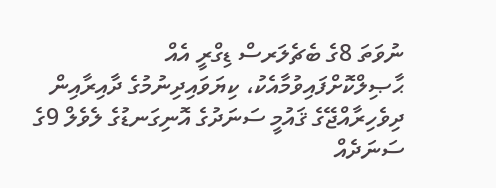ނުވަތަ 8ގެ ބެޗެލަރސް ޑިގްރީ އެއް ޙާޞިލްކޮށްފައިވުމާއެކު، ކިޔަވައިދިނުމުގެ ދާއިރާއިން ދިވެހިރާއްޖޭގެ ޤައުމީ ސަނަދުގެ އޮނިގަނޑުގެ ލެވެލް 9ގެ ސަނަދެއް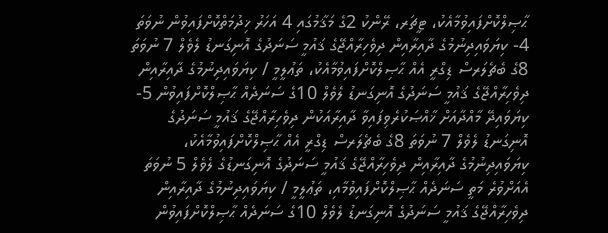ޙާޞިލްކޮށްފައިވުމާއެކު، ޓީޗަރ، ރޭންކު 2ގެ މަޤާމުގައި 4 އަހަރު ޚިދުމަތްކޮށްފައިވުން ނުވަތަ 4- ކިޔަވައިދިނުމުގެ ދާއިރާއިން ދިވެހިރާއްޖޭގެ ޤައުމީ ސަނަދުގެ އޮނިގަނޑު ލެވެލް 7 ނުވަތަ 8ގެ ބެޗެލަރސް ޑިގްރީ އެއް ޙާޞިލްކޮށްފައިވުމާއެކު، ތަޢުލީމީ / ކިޔަވައިދިނުމުގެ ދާއިރާއިން ދިވެހިރާއްޖޭގެ ޤައުމީ ސަނަދުގެ އޮނިގަނޑު ލެވެލް 10ގެ ސަނަދެއް ޙާޞިލްކޮށްފައިވުން 5- ކިޔަވައިދޭ މާއްދާއަށް ޚާއްޞަކުރެވިފައިވާ ދާއިރާއަކުން ދިވެހިރާއްޖޭގެ ޤައުމީ ސަނަދުގެ އޮނިގަނޑު ލެވެލް 7 ނުވަތަ 8ގެ ބެޗެލަރސް ޑިގްރީ އެއް ޙާޞިލްކޮށްފައިވުމާއެކު، ކިޔަވައިދިނުމުގެ ދާއިރާއިން ދިވެހިރާއްޖޭގެ ޤައުމީ ސަނަދުގެ އޮނިގަނޑުގެ ލެވެލް 5 ނުވަތަ އެއަށްވުރެ މަތީ ސަނަދެއް ޙާޞިލްކޮށްފައިވުމާއި، ތަޢުލީމީ / ކިޔަވައިދިނުމުގެ ދާއިރާއިން ދިވެހިރާއްޖޭގެ ޤައުމީ ސަނަދުގެ އޮނިގަނޑު ލެވެލް 10ގެ ސަނަދެއް ޙާޞިލްކޮށްފައިވުން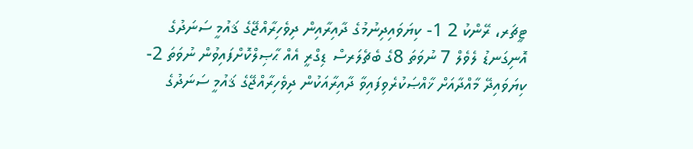ޓީޗަރ، ރޭންކު 2 1- ކިޔަވައިދިނުމުގެ ދާއިރާއިން ދިވެހިރާއްޖޭގެ ޤައުމީ ސަނަދުގެ އޮނިގަނޑު ލެވެލް 7 ނުވަތަ 8ގެ ބެޗެލަރސް ޑިގްރީ އެއް ޙާޞިލްކޮށްފައިވުން ނުވަތަ 2- ކިޔަވައިދޭ މާއްދާއަށް ޚާއްޞަކުރެވިފައިވާ ދާއިރާއަކުން ދިވެހިރާއްޖޭގެ ޤައުމީ ސަނަދުގެ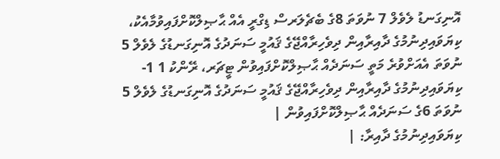އޮނިގަނޑު ލެވެލް 7 ނުވަތަ 8ގެ ބެޗެލަރސް ޑިގްރީ އެއް ޙާޞިލްކޮށްފައިވުމާއެކު، ކިޔަވައިދިނުމުގެ ދާއިރާއިން ދިވެހިރާއްޖޭގެ ޤައުމީ ސަނަދުގެ އޮނިގަނޑުގެ ލެވެލް 5 ނުވަތަ އެއަށްވުރެ މަތީ ސަނަދެއް ޙާޞިލްކޮށްފައިވުން ޓީޗަރ، ރޭންކު 1 1- ކިޔަވައިދިނުމުގެ ދާއިރާއިން ދިވެހިރާއްޖޭގެ ޤައުމީ ސަނަދުގެ އޮނިގަނޑުގެ ލެވެލް 5 ނުވަތަ 6ގެ ސަނަދެއް ޙާޞިލްކޮށްފައިވުން |
ކިޔަވައިދިނުމުގެ ދާއިރާ: |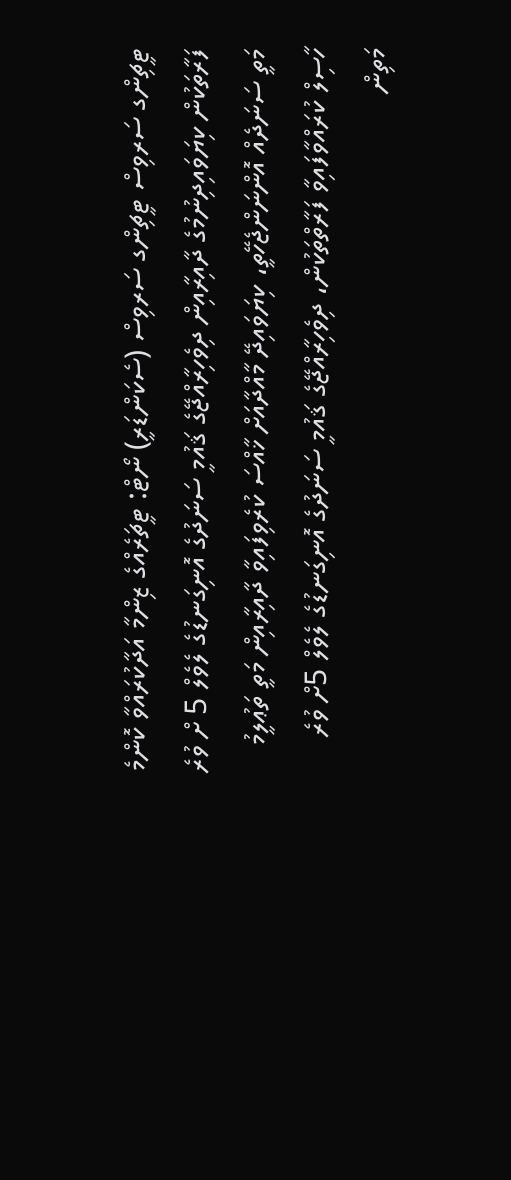ޓީޗިންގ ސަރވިސް ޓީޗިންގ ސަރވިސް (ސެކަންޑަރީ) ނޯޓް: ޓީޗަރެއްގެ ޒިންމާ އަދާކުރައްވާ ކޮންމެ ފަރާތަކުން ކިޔަވައިދިނުމުގެ ދާއިރާއިން ދިވެހިރާއްޖޭގެ ޤައުމީ ސަނަދުގެ އޮނިގަނޑުގެ ލެވެލް 5 ށް ވުރެ މަތީ ސަނަދެއް އޮންނަންޖެހޭތީ، ކިޔަވައިދޭ މާއްދާއަށް ޚާއްސަ ކުރެވިފައިވާ ދާއިރާއިން މަތީ ތަޢުލީމު ހާސިލް ކުރައްވާފައިވާ ފަރާތްތަކުން، ދިވެހިރާއްޖޭގެ ޤައުމީ ސަނަދުގެ އޮނިގަނޑުގެ ލެވެލް 5ށް ވުރެ މަތިން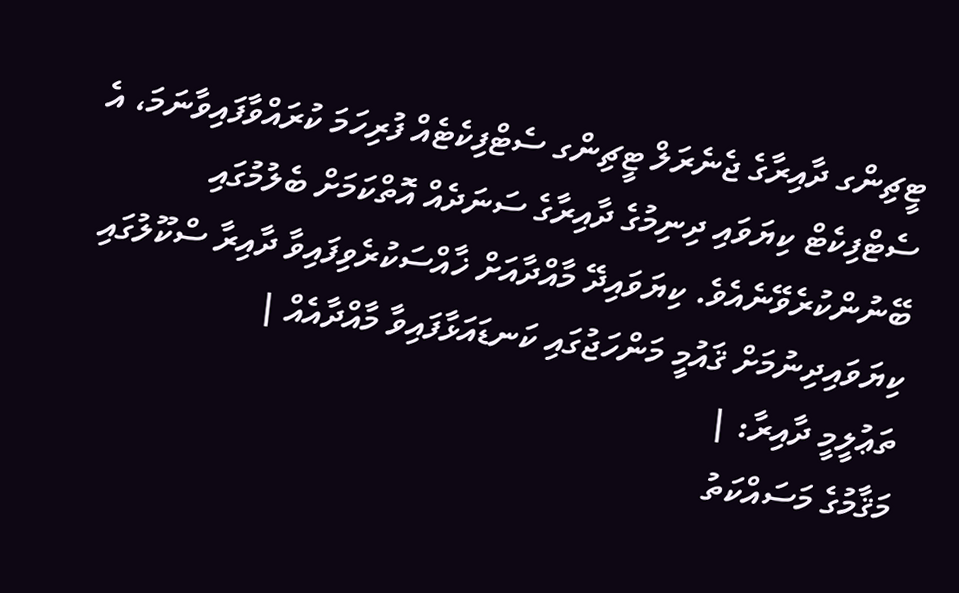ޓީޗިންގ ދާއިރާގެ ޖެނެރަލް ޓީޗިންގ ސެޓްފިކެޓެއް ފުރިހަމަ ކުރައްވާފައިވާނަމަ، އެ ސެޓްފިކެޓް ކިޔަވައި ދިނިމުގެ ދާއިރާގެ ސަނަދެއް އޮތްކަމަށް ބެލުމުގައި ބޭނުންކުރެވޭނެއެވެ. ކިޔަވައިދޭ މާއްދާއަށް ޚާއްސަކުރެވިފައިވާ ދާއިރާ ސްކޫލުގައި ކިޔަވައިދިނުމަށް ޤައުމީ މަންހަޖުގައި ކަނޑައަޅާފައިވާ މާއްދާއެއް |
ތަޢުލީމީ ދާއިރާ: |
މަޤާމުގެ މަސައްކަތު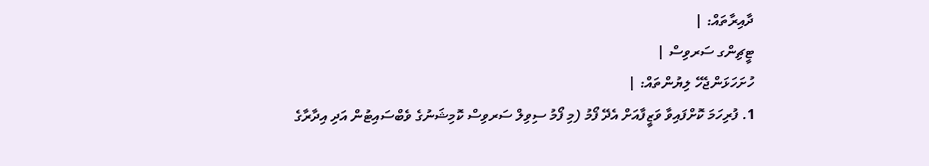ދާއިރާތައް: |
ޓީޗިންގ ސަރވިސް |
ހުށަހަޅަންޖެހޭ ލިޔުންތައް: |
1. ފުރިހަމަ ކޮށްފައިވާ ވަޒީފާއަށް އެދޭ ފޯމު (މި ފޯމު ސިވިލް ސަރވިސް ކޮމިޝަނުގެ ވެބްސައިޓުން އަދި އިދާރާގެ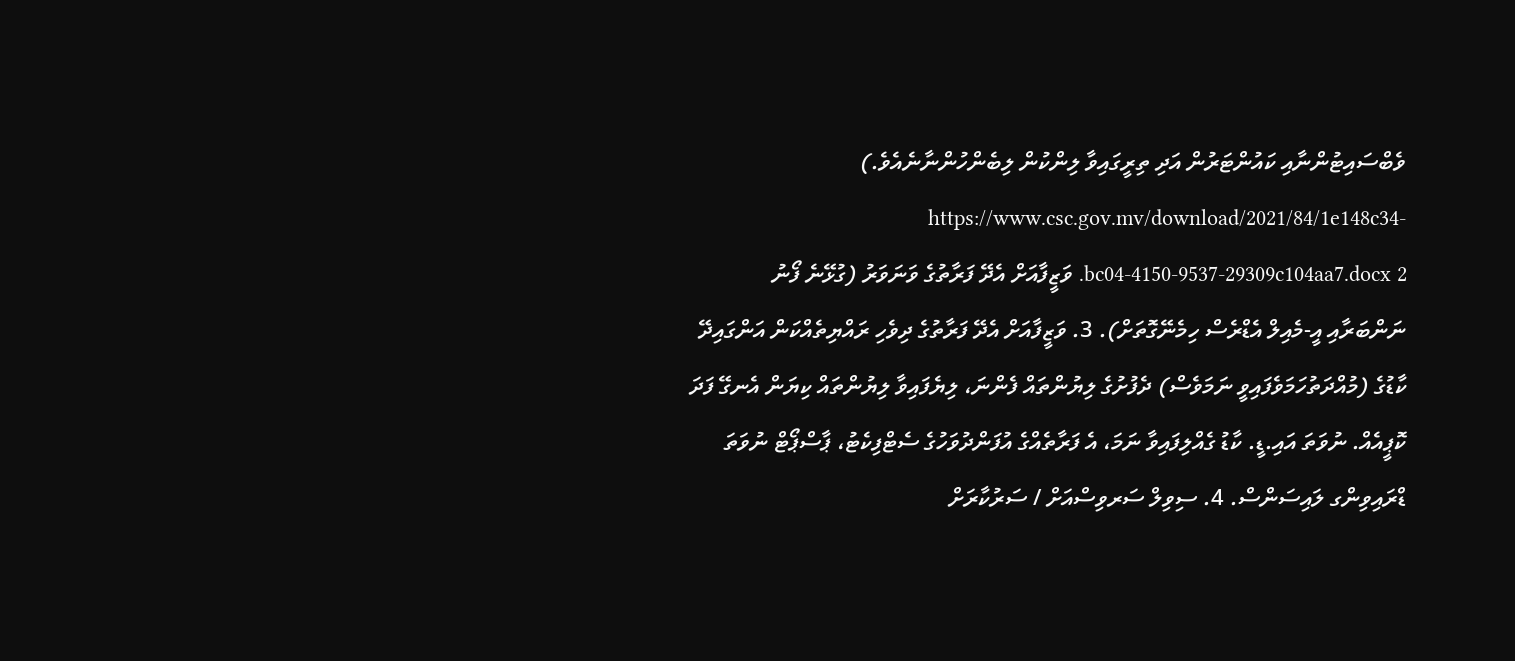ވެބްސައިޓުންނާއި ކައުންޓަރުން އަދި ތިރީގައިވާ ލިންކުން ލިބެންހުންނާނެއެވެ.) https://www.csc.gov.mv/download/2021/84/1e148c34-bc04-4150-9537-29309c104aa7.docx 2. ވަޒީފާއަށް އެދޭ ފަރާތުގެ ވަނަވަރު (ގުޅޭނެ ފޯނު ނަންބަރާއި އީ-މެއިލް އެޑްރެސް ހިމެނޭގޮތަށް). 3. ވަޒީފާއަށް އެދޭ ފަރާތުގެ ދިވެހި ރައްޔިތެއްކަން އަންގައިދޭ ކާޑުގެ (މުއްދަތުހަމަވެފައިވީ ނަމަވެސް) ދެފުށުގެ ލިޔުންތައް ފެންނަ، ލިޔެފައިވާ ލިޔުންތައް ކިޔަން އެނގޭ ފަދަ ކޮޕީއެއް. ނުވަތަ އައި.ޑީ. ކާޑު ގެއްލިފައިވާ ނަމަ، އެ ފަރާތެއްގެ އުފަންދުވަހުގެ ސެޓްފިކެޓު، ޕާސްޕޯޓް ނުވަތަ ޑްރައިވިންގ ލައިސަންސް. 4. ސިވިލް ސަރވިސްއަށް / ސަރުކާރަށް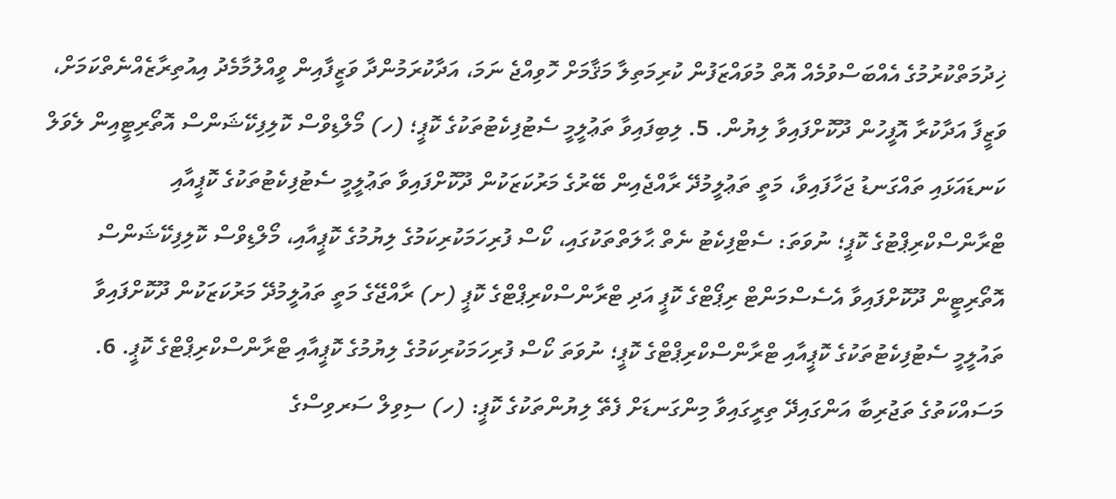ޚިދުމަތްކުރުމުގެ އެއްބަސްވުމެއް އޮތް މުވައްޒަފުން ކުރިމަތިލާ މަޤާމަށް ހޮވިއްޖެ ނަމަ، އަދާކުރަމުންދާ ވަޒީފާއިން ވީއްލުމާމެދު އިއުތިރާޒެއްނެތްކަމަށް، ވަޒީފާ އަދާކުރާ އޮފީހުން ދޫކޮށްފައިވާ ލިޔުން. 5. ލިބިފައިވާ ތަޢުލީމީ ސެޓުފިކެޓުތަކުގެ ކޮޕީ؛ (ހ) މޯލްޑިވްސް ކޮލިފިކޭޝަންސް އޮތޯރިޓީއިން ލެވަލް ކަނޑައަޅައި ތައްގަނޑު ޖަހާފައިވާ، މަތީ ތަޢުލީމުދޭ ރާއްޖެއިން ބޭރުގެ މަރުކަޒަކުން ދޫކޮށްފައިވާ ތަޢުލީމީ ސެޓުފިކެޓުތަކުގެ ކޮޕީއާއި ޓްރާންސްކްރިޕްޓުގެ ކޮޕީ؛ ނުވަތަ: ސެޓްފިކެޓު ނެތް ޙާލަތްތަކުގައި، ކޯސް ފުރިހަމަކުރިކަމުގެ ލިޔުމުގެ ކޮޕީއާއި، މޯލްޑިވްސް ކޮލިފިކޭޝަންސް އޮތޯރިޓީން ދޫކޮށްފައިވާ އެސެސްމަންޓް ރިޕޯޓްގެ ކޮޕީ އަދި ޓްރާންސްކްރިޕްޓްގެ ކޮޕީ (ށ) ރާއްޖޭގެ މަތީ ތައުލީމުދޭ މަރުކަޒަކުން ދޫކޮށްފައިވާ ތައުލީމީ ސެޓުފިކެޓުތަކުގެ ކޮޕީއާއި ޓްރާންސްކްރިޕްޓްގެ ކޮޕީ؛ ނުވަތަ ކޯސް ފުރިހަމަކުރިކަމުގެ ލިޔުމުގެ ކޮޕީއާއި ޓްރާންސްކްރިޕްޓްގެ ކޮޕީ. 6. މަސައްކަތުގެ ތަޖުރިބާ އަންގައިދޭ ތިރީގައިވާ މިންގަނޑަށް ފެތޭ ލިޔުންތަކުގެ ކޮޕީ: (ހ) ސިވިލް ސަރވިސްގެ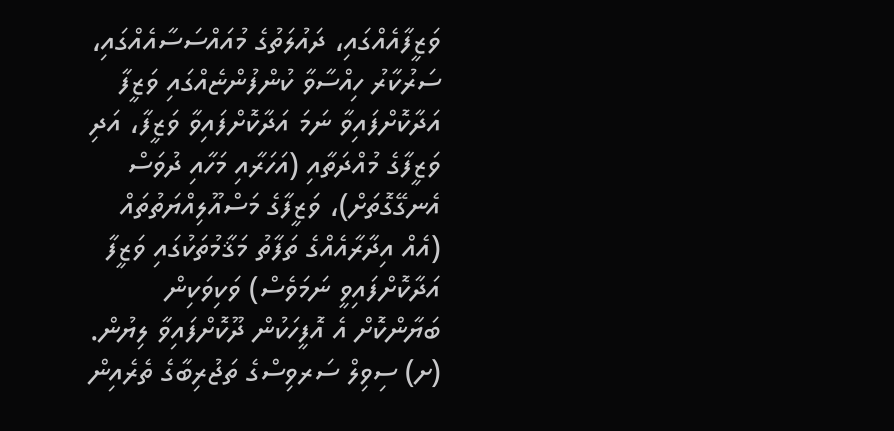ވަޒީފާއެއްގައި، ދައުލަތުގެ މުއައްސަސާއެއްގައި، ސަރުކާރު ހިއްސާވާ ކުންފުންޏެއްގައި ވަޒީފާ އަދާކޮށްފައިވާ ނަމަ އަދާކޮށްފައިވާ ވަޒީފާ، އަދި ވަޒީފާގެ މުއްދަތާއި (އަހަރާއި މަހާއި ދުވަސް އެނގޭގޮތަށް)، ވަޒީފާގެ މަސްއޫލިއްޔަތުތައް (އެއް އިދާރާއެއްގެ ތަފާތު މަޤާމުތަކުގައި ވަޒީފާ އަދާކޮށްފައިވީ ނަމަވެސް) ވަކިވަކިން ބަޔާންކޮށް އެ އޮފީހަކުން ދޫކޮށްފައިވާ ލިޔުން. (ށ) ސިވިލް ސަރވިސްގެ ތަޖުރިބާގެ ތެރެއިން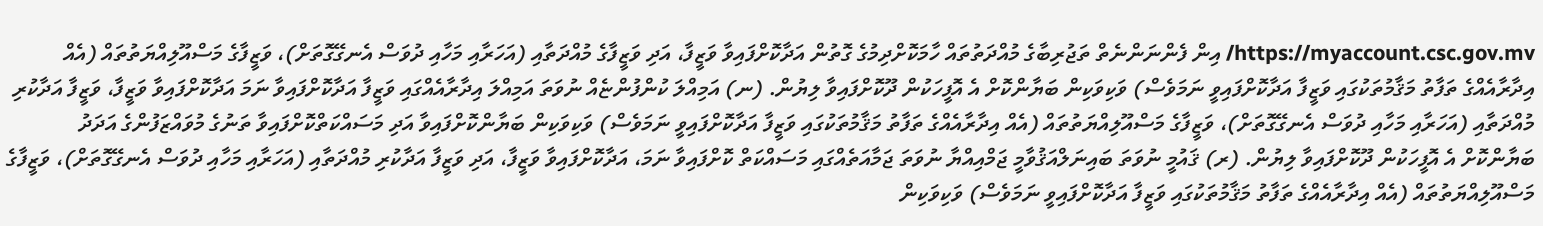https://myaccount.csc.gov.mv/ އިން ފެންނަންނެތް ތަޖުރިބާގެ މުއްދަތުތައް ހާމަކޮށްދިމުގެ ގޮތުން އަދާކޮށްފައިވާ ވަޒީފާ، އަދި ވަޒީފާގެ މުއްދަތާއި (އަހަރާއި މަހާއި ދުވަސް އެނގޭގޮތަށް)، ވަޒީފާގެ މަސްއޫލިއްޔަތުތައް (އެއް އިދާރާއެއްގެ ތަފާތު މަޤާމުތަކުގައި ވަޒީފާ އަދާކޮށްފައިވީ ނަމަވެސް) ވަކިވަކިން ބަޔާންކޮށް އެ އޮފީހަކުން ދޫކޮށްފައިވާ ލިޔުން. (ނ) އަމިއްލަ ކުންފުންޏެއް ނުވަތަ އަމިއްލަ އިދާރާއެއްގައި ވަޒީފާ އަދާކޮށްފައިވާ ނަމަ އަދާކޮށްފައިވާ ވަޒީފާ، ވަޒީފާ އަދާކުރި މުއްދަތާއި (އަހަރާއި މަހާއި ދުވަސް އެނގޭގޮތަށް)، ވަޒީފާގެ މަސްއޫލިއްޔަތުތައް (އެއް އިދާރާއެއްގެ ތަފާތު މަޤާމުތަކުގައި ވަޒީފާ އަދާކޮށްފައިވީ ނަމަވެސް) ވަކިވަކިން ބަޔާންކޮށްފައިވާ އަދި މަސައްކަތްކޮށްފައިވާ ތަނުގެ މުވައްޒަފުންގެ އަދަދު ބަޔާންކޮށް އެ އޮފީހަކުން ދޫކޮށްފައިވާ ލިޔުން. (ރ) ޤައުމީ ނުވަތަ ބައިނަލްއަޤުވާމީ ޖަމްއިއްޔާ ނުވަތަ ޖަމާއަތެއްގައި މަސައްކަތް ކޮށްފައިވާ ނަމަ، އަދާކޮށްފައިވާ ވަޒީފާ، އަދި ވަޒީފާ އަދާކުރި މުއްދަތާއި (އަހަރާއި މަހާއި ދުވަސް އެނގޭގޮތަށް)، ވަޒީފާގެ މަސްއޫލިއްޔަތުތައް (އެއް އިދާރާއެއްގެ ތަފާތު މަޤާމުތަކުގައި ވަޒީފާ އަދާކޮށްފައިވީ ނަމަވެސް) ވަކިވަކިން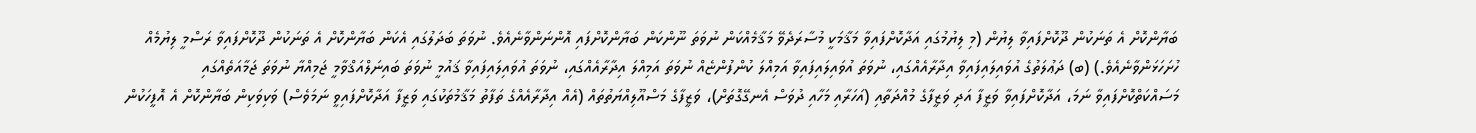ބަޔާންކޮށް އެ ތަނަކުން ދޫކޮށްފައިވާ ލިޔުން (މި ލިޔުމުގައި އަދާކޮށްފައިވާ މަޤާމަކީ މުސާރަދެވޭ މަޤާމެއްކަން ނުވަތަ ނޫންކަން ބަޔާންކޮށްފައި އޮންނަންވާނެއެވެ. ނުވަތަ ބަދަލުގައި އެކަން ބަޔާންކޮށް އެ ތަނަކުން ދޫކޮށްފައިވާ ރަސްމީ ލިޔުމެއް ހުށަހަޅަންވާނެއެވެ.) (ބ) ދަޢުލަތުގެ އުވައިލައިފައިވާ އިދާރާއެއްގައި، ނުވަތަ އުވައިލައިފައިވާ އަމިއްލަ ކުންފުންޏެއް ނުވަތަ އަމިއްލަ އިދާރާއެއްގައި، ނުވަތަ އުވައިލައިފައިވާ ޤައުމީ ނުވަތަ ބައިނަލްއަޤްވާމީ ޖަމިއްޔާ ނުވަތަ ޖަމާއަތެއްގައި މަސައްކަތްކޮށްފައިވާ ނަމަ، އަދާކޮށްފައިވާ ވަޒީފާ އަދި ވަޒީފާގެ މުއްދަތާއި (އަހަރާއި މަހާއި ދުވަސް އެނގޭގޮތަށް)، ވަޒީފާގެ މަސްއޫލިއްޔަތުތައް (އެއް އިދާރާއެއްގެ ތަފާތު މަޤާމުތަކުގައި ވަޒީފާ އަދާކޮށްފައިވީ ނަމަވެސް) ވަކިވަކިން ބަޔާންކޮށް އެ އޮފީހަކުން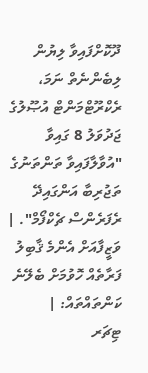ދޫކޮށްފައިވާ ލިޔުން ލިބެންނެތް ނަމަ، ރެކްރޫޓްމަންޓް އުޞޫލުގެ ޖަދުވަލު 8 ގައިވާ "އުވާލާފައިވާ ތަންތަނުގެ ތަޖުރިބާ އަންގައިދޭ ރެފަރެންސް ޗެކްފޯމް". |
ވަޒީފާއަށް އެންމެ ޤާބިލު ފަރާތެއް ހޮވުމަށް ބެލޭނެ ކަންތައްތައް: |
ޓިޗަރ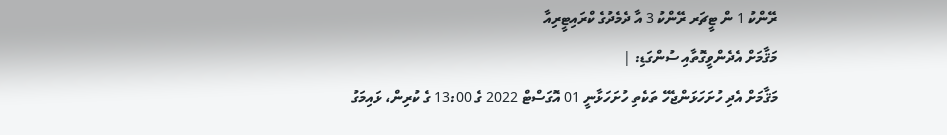ރޭންކު 1 ން ޓީޗަރ ރޭންކު 3 އާ ދެމެދުގެ ކްރައިޓީރިއާ
މަޤާމަށް އެދެންވީގޮތާއި ސުންގަޑި: |
މަޤާމަށް އެދި ހުށަހަޅަންޖެހޭ ތަކެތި ހުށަހަޅާނީ 01 އޮގަސްޓް 2022 ގެ 13:00 ގެ ކުރިން، ޅައިމަގު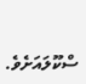ސްކޫލައަށެވެ.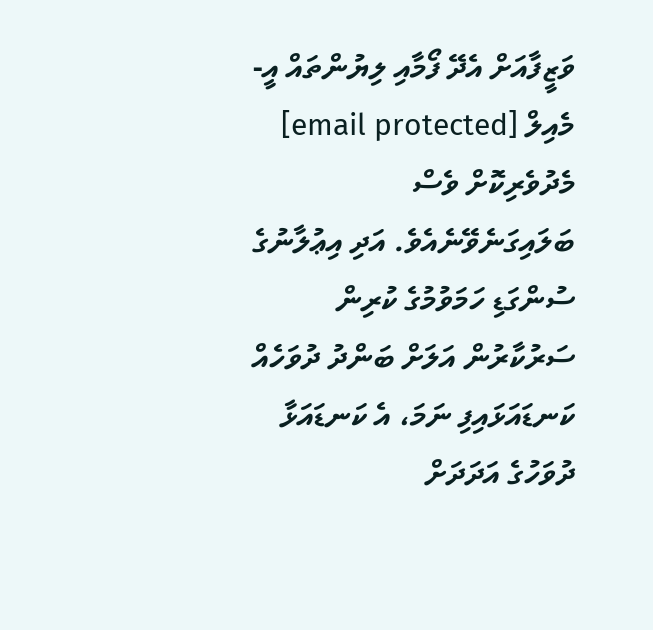ވަޒީފާއަށް އެދޭ ފޯމާއި ލިޔުންތައް އީ-މެއިލް [email protected] މެދުވެރިކޮށް ވެސް ބަލައިގަނެވޭނެއެވެ. އަދި އިޢުލާނުގެ ސުންގަޑި ހަމަވުމުގެ ކުރިން ސަރުކާރުން އަލަށް ބަންދު ދުވަހެއް ކަނޑައަޅައިފި ނަމަ، އެ ކަނޑައަޅާ ދުވަހުގެ އަދަދަށް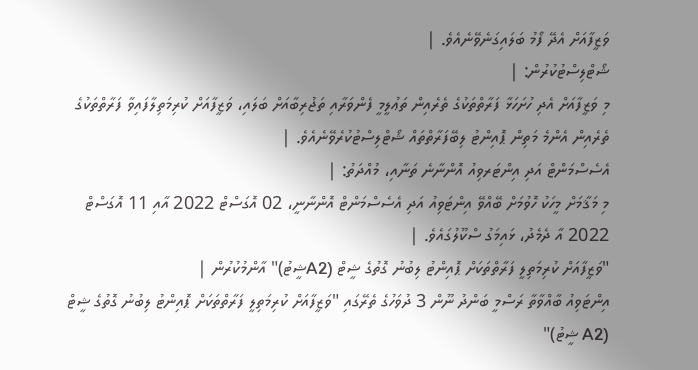ވަޒީފާއަށް އެދޭ ފޯމު ބަލައިގަނެވޭނެއެވެ. |
ޝޯޓްލިސްޓުކުރުން: |
މި ވަޒީފާއަށް އެދި ހުށަހަޅާ ފަރާތްތަކުގެ ތެރެއިން ތަޢުލީމީ ފެންވަރާއި ތަޖުރިބާއަށް ބަލައި، ވަޒީފާއަށް ކުރިމަތިލާފައިވާ ފަރާތްތަކުގެ ތެރެއިން އެންމެ މަތިން ޕޮއިންޓު ލިބޭފަރާތްތައް ޝޯޓްލިސްޓުކުރެވޭނެއެވެ. |
އެސެސްމަންޓް އަދި އިންޓަރވިއު އޮންނާނެ ތަނާއި، މުއްދަތު: |
މި މަޤާމަށް މީހަކު ހޮވުމަށް ބޭއްވޭ އިންޓަވިއު އަދި އެސެސްމަންޓް އޮންނާނީ، 02 އޮގަސްޓް 2022 އާއި 11 އޮގަސްޓް 2022 އާ ދެމެދު، ޅައިމަގު ސްކޫލުގައެވެ. |
"ވަޒީފާއަށް ކުރިމަތިލީ ފަރާތްތަކަށް ޕޮއިންޓު ލިބުނު ގޮތުގެ ޝީޓް (A2ޝީޓު)" އާންމުކުރުން |
އިންޓަވިއު ބާއްވާތާ ރަސްމީ ބަންދު ނޫން 3 ދުވަހުގެ ތެރޭގައި "ވަޒީފާއަށް ކުރިމަތިލީ ފަރާތްތަކަށް ޕޮއިންޓު ލިބުނު ގޮތުގެ ޝީޓް (A2 ޝީޓު)"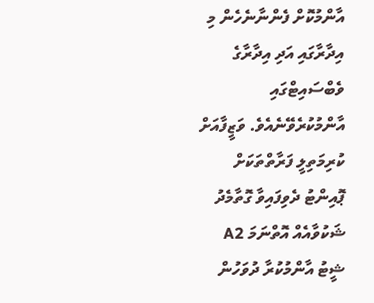އާންމުކޮށް ފެންނާނެހެން މި އިދާރާގައި އަދި އިދާރާގެ ވެބްސައިޓްގައި އާންމުކުރެވޭނެއެވެ. ވަޒީފާއަށް ކުރިމަތިލީ ފަރާތްތަކަށް ޕޮއިންޓު ދެވިފައިވާ ގޮތާމެދު ޝަކުވާއެއް އޮތްނަމަ A2 ޝީޓު އާންމުކުރާ ދުވަހުން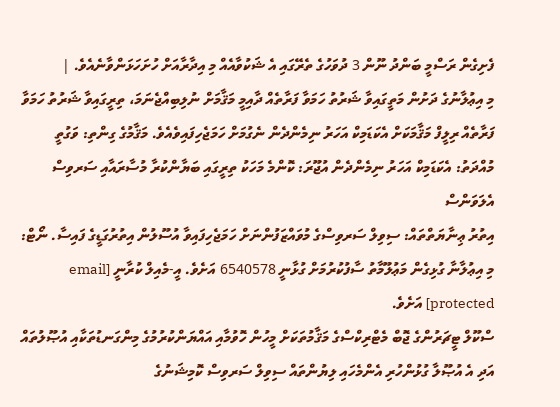ފެށިގެން ރަސްމީ ބަންދު ނޫން 3 ދުވަހުގެ ތެރޭގައި އެ ޝަކުވާއެއް މި އިދާރާއަށް ހުށަހަޅަންވާނެއެވެ. |
މި އިޢުލާނުގެ ދަށުން މަތީގައިވާ ޝަރުތު ހަމަވާ ފަރާތެއް ދާއިމީ މަޤާމަށް ނުލިބިއްޖެނަމަ، ތިރީގައިވާ ޝަރުތު ހަމަވާ ފަރާތެއް ރިލީފް މަޤާމަކަށް އެކަޑަމިކް އަހަރު ނިމެންދެން ނެގުމަށް ހަމަޖެހިފައިވެއެވެ. މަޤާމުގެ ގިންތި: ވަގުތީ މުއްދަތު: އެކަޑަމިކް އަހަރު ނިމެންދެން އުޖޫރަ: ކޮންމެ މަހަކު ތިރީގައި ބަޔާންކުރާ މުސާރައާއި ސަރވިސް އެލަވަންސް
އިތުރު ޢިނާޔަތްތައް: ސިވިލް ސަރވިސްގެ މުވައްޒަފުންނަށް ހަމަޖެހިފައިވާ އުސޫލުން އިތުރުގަޑީގެ ފައިސާ. ނޯޓް:
މި އިޢުލާނާ ގުޅިގެން މަޢުލޫމާތު ސާފުކުރުމަށް ގުޅާނީ 6540578 އަށެވެ. އީ-މެއިލް ކުރާނީ [email protected] އަށެވެ.
ސްކޫލް ޓީޗަރުންގެ ޖޮބް މެޓްރިކްސްގެ މަޤާމުތަކަށް މީހުން ހޮވުމާއި އައްޔަންކުރުމުގެ މިންގަނޑުތަކާއި އުޞޫލުތައް އަދި އެ އުޞޫލާ ގުޅުންހުރި އެންމެހައި ލިޔުންތައް ސިވިލް ސަރވިސް ކޮމިޝަނުގެ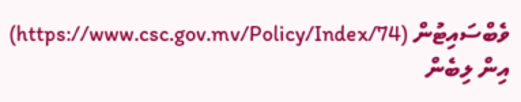ވެބްސައިޓުން (https://www.csc.gov.mv/Policy/Index/74) އިން ލިބެން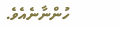ހުންނާނެއެވެ.